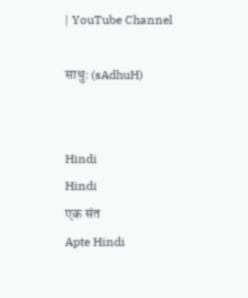| YouTube Channel

साधुः (sAdhuH)


Hindi
Hindi
एक संत
Apte Hindi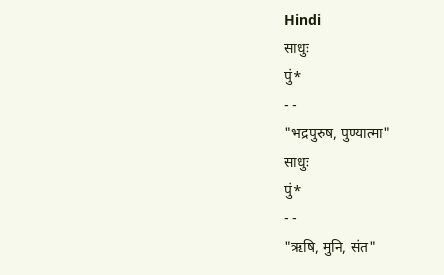Hindi
साधुः
पुं*
- -
"भद्रपुरुष, पुण्यात्मा"
साधुः
पुं*
- -
"ऋषि, मुनि, संत"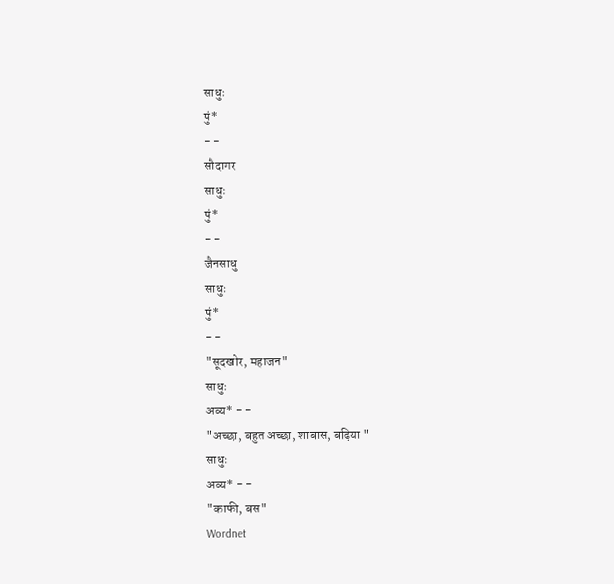साधुः
पुं*
- -
सौदागर
साधुः
पुं*
- -
जैनसाधु
साधुः
पुं*
- -
"सूदखोर, महाजन"
साधुः
अव्य* - -
"अच्छा, बहुत अच्छा, शाबास, बढ़िया "
साधुः
अव्य* - -
"काफी, बस"
Wordnet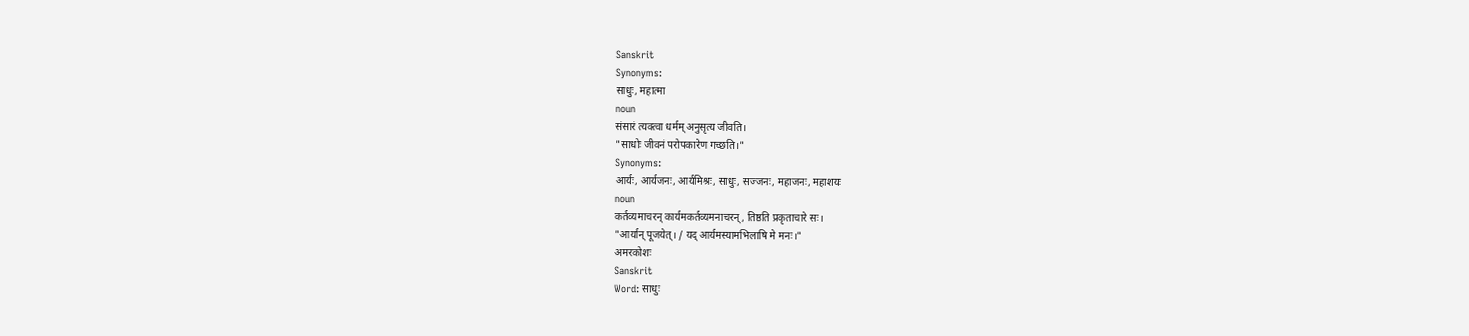Sanskrit
Synonyms:
साधुः, महात्मा
noun
संसारं त्यक्त्वा धर्मम् अनुसृत्य जीवति।
"साधोः जीवनं परोपकारेण गच्छति।"
Synonyms:
आर्यः, आर्यजनः, आर्यमिश्रः, साधुः, सज्जनः, महाजनः, महाशयः
noun
कर्तव्यमाचरन् कार्यमकर्तव्यमनाचरन् , तिष्ठति प्रकृताचारे सः।
"आर्यान् पूजयेत्। / यद् आर्यमस्यामभिलाषि मे मनः।"
अमरकोशः
Sanskrit
Word: साधुः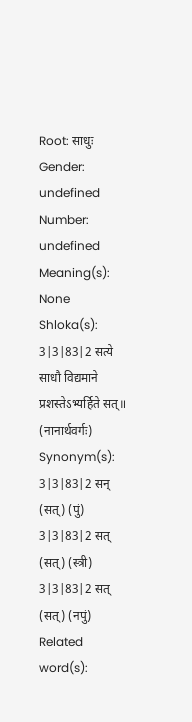Root: साधुः
Gender: undefined
Number: undefined
Meaning(s):
None
Shloka(s):
3|3|83|2 सत्ये साधौ विद्यमाने प्रशस्तेऽभ्यर्हिते सत्॥ (नानार्थवर्गः)
Synonym(s):
3|3|83|2 सन् (सत्) (पुं)
3|3|83|2 सत् (सत्) (स्त्री)
3|3|83|2 सत् (सत्) (नपुं)
Related word(s):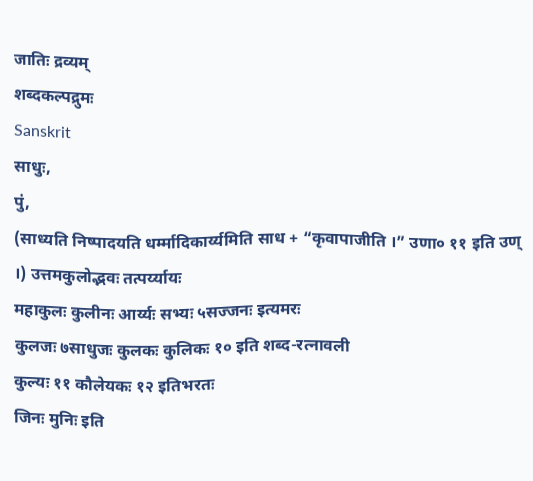जातिः द्रव्यम्
शब्दकल्पद्रुमः
Sanskrit
साधुः,
पुं,
(साध्यति निष्पादयति धर्म्मादिकार्य्यमिति साध + “कृवापाजीति ।” उणा० ११ इति उण् ।) उत्तमकुलोद्भवः तत्पर्य्यायः
महाकुलः कुलीनः आर्य्यः सभ्यः ५सज्जनः इत्यमरः
कुलजः ७साधुजः कुलकः कुलिकः १० इति शब्द-रत्नावली
कुल्यः ११ कौलेयकः १२ इतिभरतः
जिनः मुनिः इति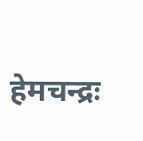हेमचन्द्रः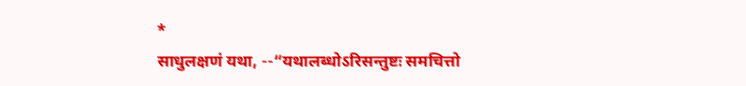*
साधुलक्षणं यथा, --“यथालब्धोऽरिसन्तुष्टः समचित्तो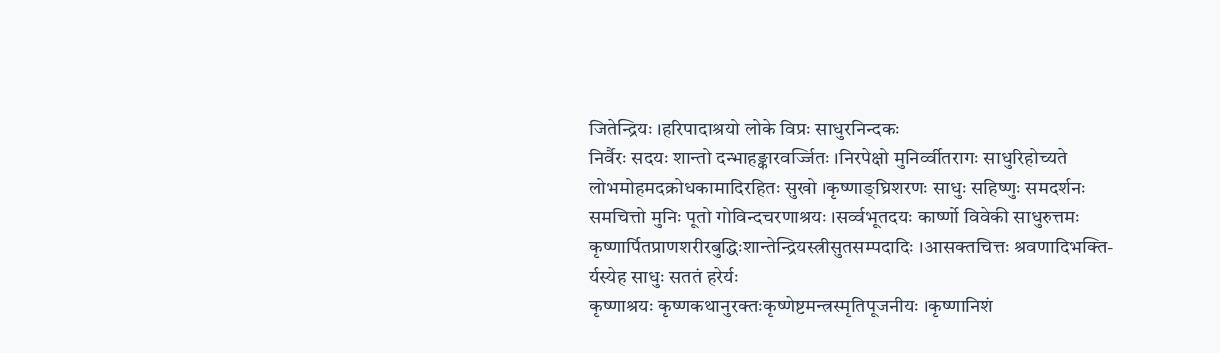जितेन्द्रियः ।हरिपादाश्रयो लोके विप्रः साधुरनिन्दकः
निर्वैरः सदयः शान्तो दन्भाहङ्कारवर्ज्जितः ।निरपेक्षो मुनिर्व्वीतरागः साधुरिहोच्यते
लोभमोहमदक्रोधकामादिरहितः सुखो ।कृष्णाङ्घ्रिशरणः साधुः सहिष्णुः समदर्शनः
समचित्तो मुनिः पूतो गोविन्दचरणाश्रयः ।सर्व्वभूतदयः कार्ष्णो विवेकी साधुरुत्तमः
कृष्णार्पितप्राणशरीरबुद्धिःशान्तेन्द्रियस्त्रीसुतसम्पदादिः ।आसक्तचित्तः श्रवणादिभक्ति-र्यस्येह साधुः सततं हरेर्यः
कृष्णाश्रयः कृष्णकथानुरक्तःकृष्णेष्टमन्त्रस्मृतिपूजनीयः ।कृष्णानिशं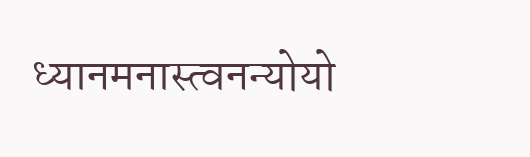ध्यानमनास्त्वनन्योयो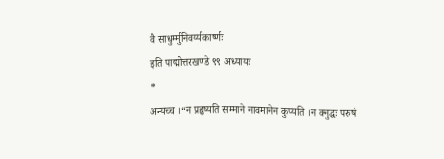वै साधुर्म्मुनिवर्य्यकार्ष्णः
इति पाद्मोत्तरखण्डे ९९ अध्यायः
*
अन्यच्च ।“न प्रहृष्यति सम्माने नावमानेन कुप्यति ।न क्नुद्धः परुषं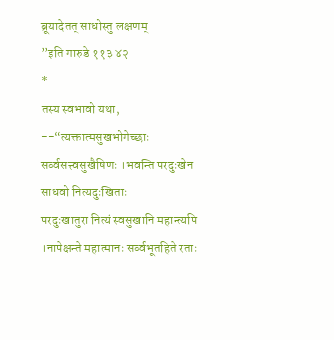ब्रूयादेतत् साधोस्तु लक्षणम्
”इति गारुडे ११३ ४२
*
तस्य स्वभावो यथा, --“त्यक्तात्मसुखभोगेच्छाः सर्व्वसत्त्वसुखैषिणः ।भवन्ति परदुःखेन साधवो नित्यदुःखिताः
परदुःखातुरा नित्यं स्वसुखानि महान्त्यपि ।नापेक्षन्ते महात्मानः सर्व्वभूतहिते रताः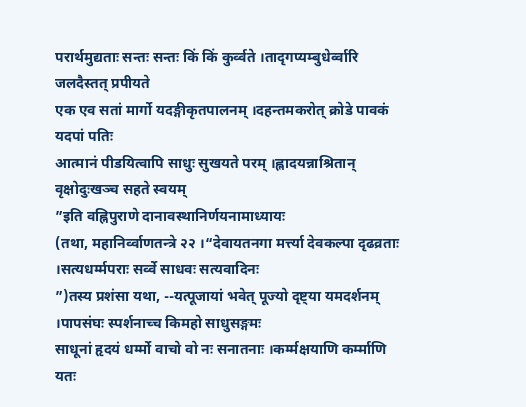परार्थमुद्यताः सन्तः सन्तः किं किं कुर्व्वते ।तादृगप्यम्बुधेर्व्वारि जलदैस्तत् प्रपीयते
एक एव सतां मार्गो यदङ्गीकृतपालनम् ।दहन्तमकरोत् क्रोडे पावकं यदपां पतिः
आत्मानं पीडयित्वापि साधुः सुखयते परम् ।ह्लादयन्नाश्रितान् वृक्षोदुःखञ्च सहते स्वयम्
”इति वह्निपुराणे दानावस्थानिर्णयनामाध्यायः
(तथा, महानिर्व्वाणतन्त्रे २२ ।“देवायतनगा मर्त्त्या देवकल्पा दृढव्रताः ।सत्यधर्म्मपराः सर्व्वे साधवः सत्यवादिनः
”)तस्य प्रशंसा यथा, --यत्पूजायां भवेत् पूज्यो दृष्ट्या यमदर्शनम् ।पापसंघः स्पर्शनाच्च किमहो साधुसङ्गमः
साधूनां हृदयं धर्म्मो वाचो वो नः सनातनाः ।कर्म्मक्षयाणि कर्म्माणि यतः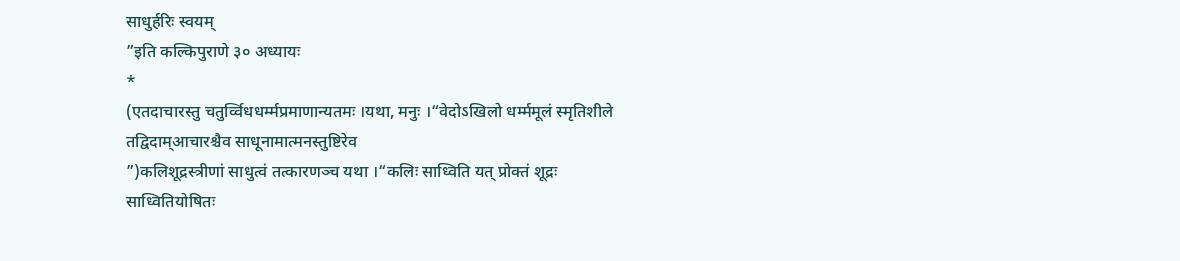साधुर्हरिः स्वयम्
”इति कल्किपुराणे ३० अध्यायः
*
(एतदाचारस्तु चतुर्व्विधधर्म्मप्रमाणान्यतमः ।यथा, मनुः ।“वेदोऽखिलो धर्म्ममूलं स्मृतिशीले तद्विदाम्आचारश्चैव साधूनामात्मनस्तुष्टिरेव
”)कलिशूद्रस्त्रीणां साधुत्वं तत्कारणञ्च यथा ।“कलिः साध्विति यत् प्रोक्तं शूद्रः साध्वितियोषितः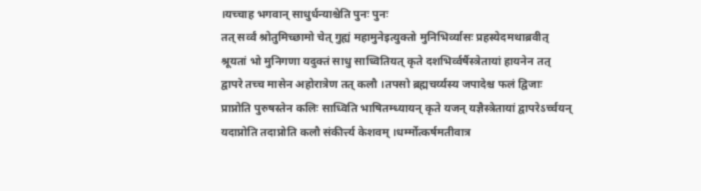।यच्चाह भगवान् साधुर्धन्याश्चेति पुनः पुनः
तत् सर्व्वं श्रोतुमिच्छामो चेत् गुह्यं महामुनेइत्युक्तो मुनिभिर्व्यासः प्रहस्येदमथाब्रवीत्
श्रूयतां भो मुनिगणा यदुक्तं साधु साध्वितियत् कृते दशभिर्व्वर्षैस्त्रेतायां हायनेन तत्
द्वापरे तच्च मासेन अहोरात्रेण तत् कलौ ।तपसो ब्रह्मचर्य्यस्य जपादेश्च फलं द्विजाः
प्राप्नोति पुरुषस्तेन कलिः साध्विति भाषितम्ध्यायन् कृते यजन् यज्ञैस्त्रेतायां द्वापरेऽर्च्चयन्
यदाप्नोति तदाप्नोति कलौ संकीर्त्त्य केशवम् ।धर्म्मोत्कर्षमतीवात्र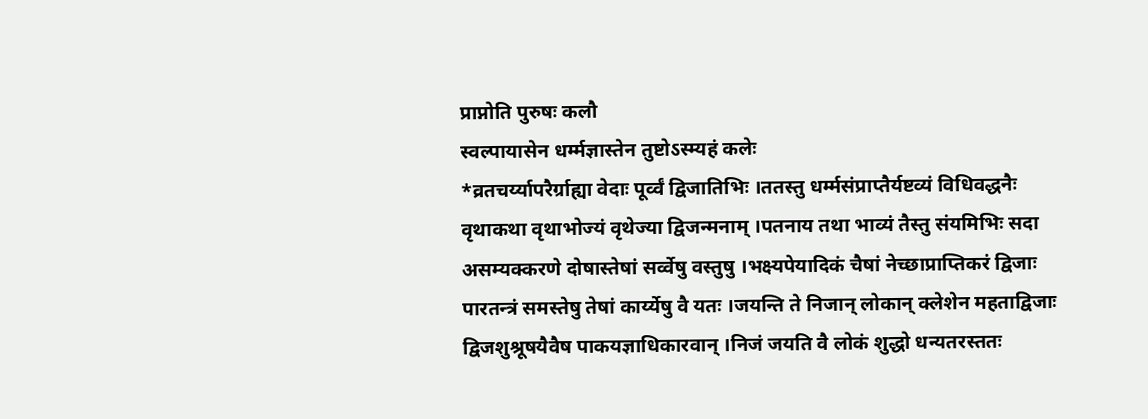प्राप्नोति पुरुषः कलौ
स्वल्पायासेन धर्म्मज्ञास्तेन तुष्टोऽस्म्यहं कलेः
*व्रतचर्य्यापरैर्ग्राह्या वेदाः पूर्व्वं द्विजातिभिः ।ततस्तु धर्म्मसंप्राप्तैर्यष्टव्यं विधिवद्धनैः
वृथाकथा वृथाभोज्यं वृथेज्या द्विजन्मनाम् ।पतनाय तथा भाव्यं तैस्तु संयमिभिः सदा
असम्यक्करणे दोषास्तेषां सर्व्वेषु वस्तुषु ।भक्ष्यपेयादिकं चैषां नेच्छाप्राप्तिकरं द्विजाः
पारतन्त्रं समस्तेषु तेषां कार्य्येषु वै यतः ।जयन्ति ते निजान् लोकान् क्लेशेन महताद्विजाः
द्विजशुश्रूषयैवैष पाकयज्ञाधिकारवान् ।निजं जयति वै लोकं शुद्धो धन्यतरस्ततः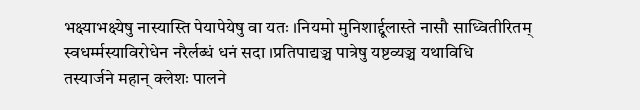भक्ष्याभक्ष्येषु नास्यास्ति पेयापेयेषु वा यतः ।नियमो मुनिशार्द्दूलास्ते नासौ साध्वितीरितम्
स्वधर्म्मस्याविरोधेन नरैर्लब्धं धनं सदा ।प्रतिपाद्यञ्च पात्रेषु यष्टव्यञ्च यथाविधि
तस्यार्जने महान् क्लेशः पालने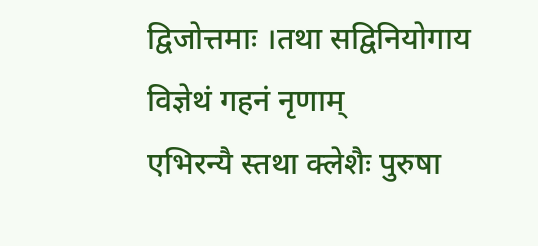द्विजोत्तमाः ।तथा सद्विनियोगाय विज्ञेथं गहनं नृणाम्
एभिरन्यै स्तथा क्लेशैः पुरुषा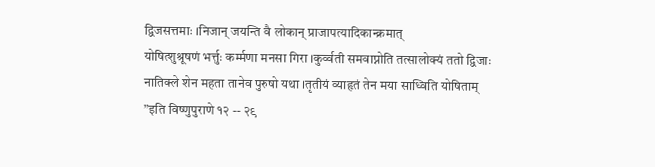द्विजसत्तमाः ।निजान् जयन्ति वै लोकान् प्राजापत्यादिकान्क्रमात्
योषित्शुश्रूषणं भर्त्तुः कर्म्मणा मनसा गिरा ।कुर्व्वती समवाप्नोति तत्सालोक्यं ततो द्विजाः
नातिक्ले शेन महता तानेव पुरुषो यथा ।तृतीयं व्याहृतं तेन मया साध्विति योषिताम्
”इति विष्णुपुराणे १२ -- २९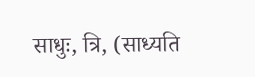साधुः, त्रि, (साध्यति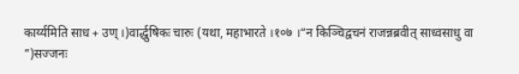कार्य्यमिति साध + उण् ।)वार्द्धुषिकः चारुः (यथा, महाभारते ।१०७ ।“न किञ्चिद्वचनं राजन्नब्रवीत् साध्वसाधु वा
”)सज्जनः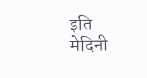इति मेदिनी